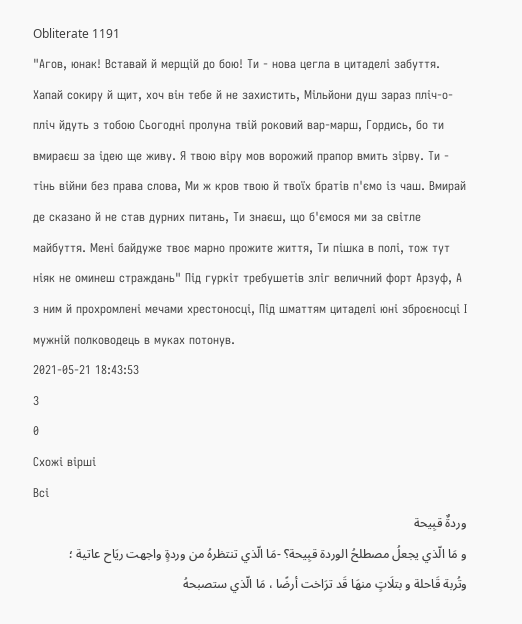Obliterate 1191
"Агов, юнак! Вставай й мерщій до бою! Ти - нова цегла в цитаделі забуття. Хапай сокиру й щит, хоч він тебе й не захистить, Мільйони душ зараз пліч-о-пліч йдуть з тобою Сьогодні пролуна твій роковий вар-марш, Гордись, бо ти вмираєш за ідею ще живу. Я твою віру мов ворожий прапор вмить зірву. Ти - тінь війни без права слова, Ми ж кров твою й твоїх братів п'ємо із чаш. Вмирай де сказано й не став дурних питань, Ти знаєш, що б'ємося ми за світле майбуття. Мені байдуже твоє марно прожите життя, Ти пішка в полі, тож тут ніяк не оминеш страждань" Під гуркіт требушетів зліг величний форт Арзуф, А з ним й прохромлені мечами хрестоносці, Під шматтям цитаделі юні зброєносці І мужній полководець в муках потонув.
2021-05-21 18:43:53
3
0
Схожі вірші
Всі
وردةٌ قبِيحة
و مَا الّذي يجعلُ مصطلحُ الوردة قبِيحة؟ -مَا الّذي تنتظرهُ من وردةٍ واجهت ريَاح عاتية ؛ وتُربة قَاحلة و بتلَاتٍ منهَا قَد ترَاخت أرضًا ، مَا الّذي ستصبحهُ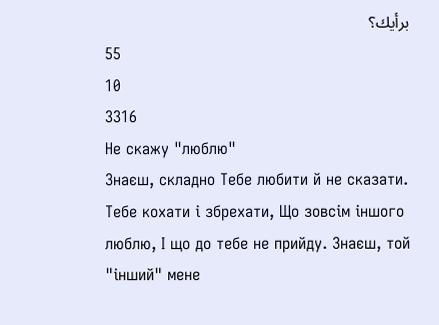برأيك؟
55
10
3316
Не скажу "люблю"
Знаєш, складно Тебе любити й не сказати. Тебе кохати і збрехати, Що зовсім іншого люблю, І що до тебе не прийду. Знаєш, той "інший" мене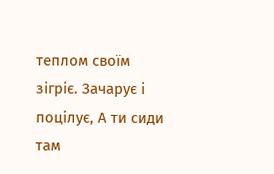теплом своїм зігріє. Зачарує і поцілує, А ти сиди там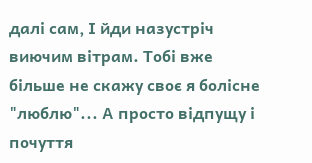далі сам, І йди назустріч виючим вітрам. Тобі вже більше не скажу своє я болісне "люблю"... А просто відпущу і почуття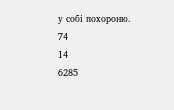у собі похороню.
74
14
6285